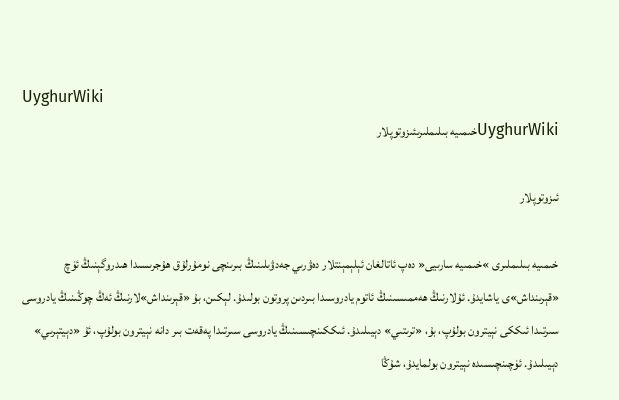UyghurWiki
UyghurWikiخىمىيە بىلىملىرىئىزوتوپلار

ئىزوتوپلار

خىمىيە بىلىملىرى »خىمىيە سارىيى« دەپ ئاتالغان ئېلېمېنتلار دەۋرىي جەدۋىلىنىڭ بىرىنچى نومۇرلۇق ھۇجرىسىدا ھىدروگېنىڭ ئۈچ «قېرىنداش»ى ياشايدۇ. ئۇلارنىڭ ھەممىسىنىڭ ئاتوم يادروسىدا بىردىن پروتون بولىدۇ. لېكىن، بۇ «قېرىنداش»لارنىڭ ئەڭ چوڭىنىڭ يادروسى سىرتىدا ئىككى نېيترون بولۇپ، بۇ، «ترىتىي» دېيىلىدۇ. ئىككىنچىسىنىڭ يادروسى سىرتىدا پەقەت بىر دانە نېيترون بولۇپ، ئۇ «دېيتېرىي» دېيىلىدۇ. ئۈچىنچىسىدە نېيترون بولمايدۇ، شۇڭا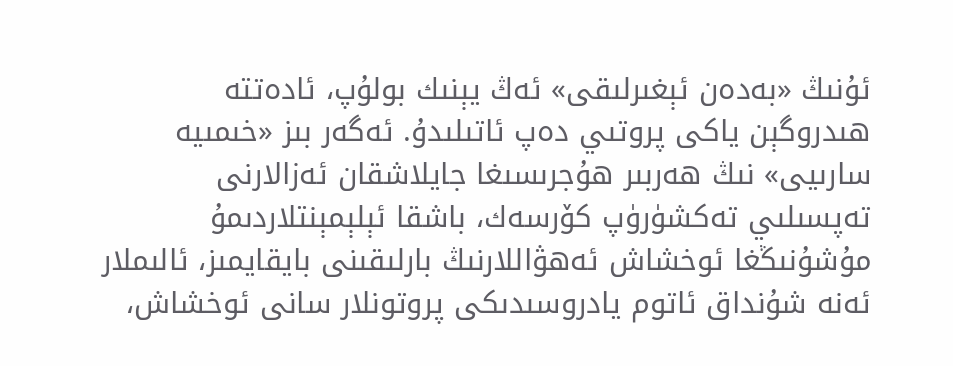ئۇنىڭ «بەدەن ئېغىرلىقى» ئەڭ يېنىك بولۇپ، ئادەتتە ھىدروگېن ياكى پروتىي دەپ ئاتىلىدۇ. ئەگەر بىز «خىمىيە سارىيى» نىڭ ھەربىر ھۇجرىسىغا جايلاشقان ئەزالارنى تەپسىلىي تەكشۈرۈپ كۆرسەك، باشقا ئېلېمېنتلاردىمۇ مۇشۇنىڭغا ئوخشاش ئەھۋاللارنىڭ بارلىقىنى بايقايمىز، ئالىملار ئەنە شۇنداق ئاتوم يادروسىدىكى پروتونلار سانى ئوخشاش،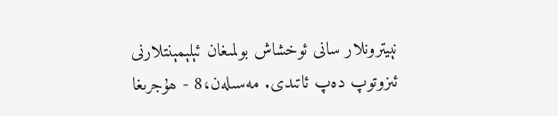نېيترونلار سانى ئوخشاش بولمىغان ئېلېمېنتلارنى ئىزوتوپ دەپ ئاتىدى. مەسىلەن،8 - ھۇجرىغا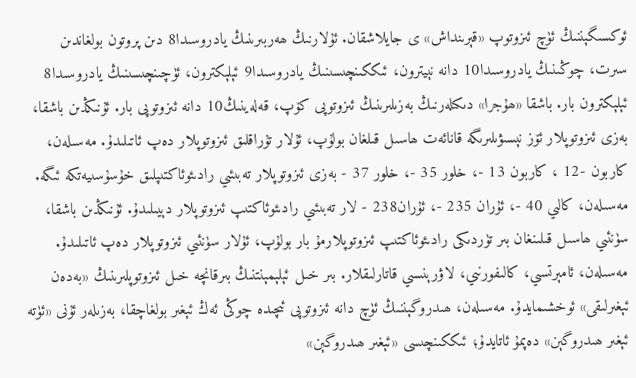ئوكسىگېننىڭ ئۈچ ئىزوتوپ «قېرىنداش» ى جايلاشقان. ئۇلارنىڭ ھەربىرىنىڭ يادروسىدا8 دىن پروتون بولغاندىن سىرت، چوڭىنىڭ يادروسىدا10 دانە نېيترون، ئىككىنچىسىنىڭ يادروسىدا9 ئېلېكترون، ئۈچىنچىسىنىڭ يادروسىدا8 ئېلېكترون بار. باشقا «ھۇجرا» دىكىلەرنىڭ بەزىلىرىنىڭ ئىزوتوپى كۆپ، قەلەينىڭ10 دانە ئىزوتوپى بار. ئۇنىڭدىن باشقا، بەزى ئىزوتوپلار ئۆز نېسىۋىلىرىگە قانائەت ھاسىل قىلغان بولۇپ، ئۇلار تۇراقلىق ئىزوتوپلار دەپ ئاتىلىدۇ. مەسىلەن، كاربون -12 ، كاربون 13 -، خلور 35 -، خلور 37 - بەزى ئىزوتوپلار تەبىئىي رادىئوئاكتىپلىق خۇسۇسىيەتكە ئىگە. مەسىلەن، كالىي 40 -، ئۇران 235 -، ئۇران238 - لار تەبىئىي رادىئوئاكتىپ ئىزوتوپلار دېيىلىدۇ. ئۇنىڭدىن باشقا، سۈنئىي ھاسىل قىلىنغان بىر تۈردىكى رادىئوئاكتىپ ئىزوتوپلارمۇ بار بولۇپ، ئۇلار سۈنئىي ئىزوتوپلار دەپ ئاتىلىدۇ. مەسىلەن، ئامېرتسىي، كالىفورنىي، لاۋرېنسىي قاتارلىقلار. بىر خىل ئېلېمېنتنىڭ بىرقانچە خىل ئىزوتوپلىرىنىڭ «بەدەن ئېغىرلىقى» ئوخشىمايدۇ. مەسىلەن، ھىدروگېننىڭ ئۈچ دانە ئىزوتوپى ئىچىدە چوڭى ئەڭ ئېغىر بولغاچقا، بەزىلەر ئۇنى «ئۈتە ئېغىر ھىدروگېن» دەپمۇ ئاتايدۇ؛ ئىككىنچىسى «ئېغىر ھىدروگېن»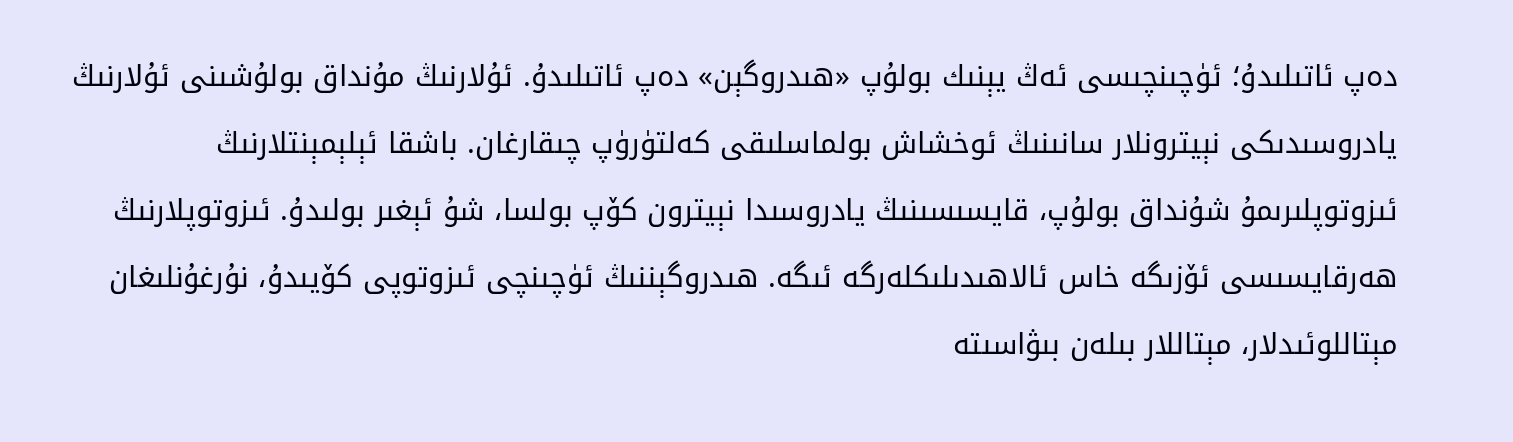دەپ ئاتىلىدۇ؛ ئۈچىنچىسى ئەڭ يېنىك بولۇپ «ھىدروگېن» دەپ ئاتىلىدۇ. ئۇلارنىڭ مۇنداق بولۇشىنى ئۇلارنىڭ يادروسىدىكى نېيترونلار سانىنىڭ ئوخشاش بولماسلىقى كەلتۈرۈپ چىقارغان. باشقا ئېلېمېنتلارنىڭ ئىزوتوپلىرىمۇ شۇنداق بولۇپ، قايسىسىنىڭ يادروسىدا نېيترون كۆپ بولسا، شۇ ئېغىر بولىدۇ. ئىزوتوپلارنىڭ ھەرقايسىسى ئۆزىگە خاس ئالاھىدىلىكلەرگە ئىگە. ھىدروگېننىڭ ئۈچىنچى ئىزوتوپى كۆيىدۇ، نۇرغۇنلىغان مېتاللوئىدلار، مېتاللار بىلەن بىۋاسىتە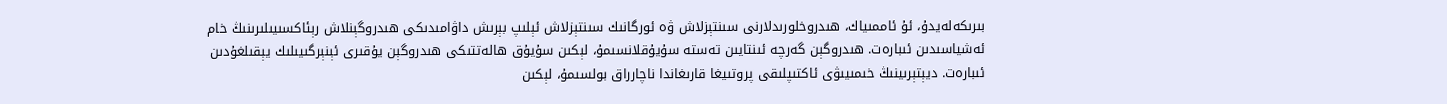بىرىكەلەيدۇ، ئۇ ئاممىياك، ھىدروخلورىدلارنى سىنتېزلاش ۋە ئورگانىك سىنتېزلاش ئېلىپ بېرىش داۋامىدىكى ھىدروگېنلاش رېئاكسىيىلىرىنىڭ خام ئەشياسىدىن ئىبارەت. ھىدروگېن گەرچە ئىنتايىن تەستە سۇيۇقلانسىمۇ، لېكىن سۇيۇق ھالەتتىكى ھىدروگېن يۇقىرى ئېنېرگىيىلىك يېقىلغۇدىن ئىبارەت. ديېتېرىينىڭ خىمىيىۋى ئاكتىپلىقى پروتىيغا قارىغاندا ناچارراق بولسىمۇ، لېكىن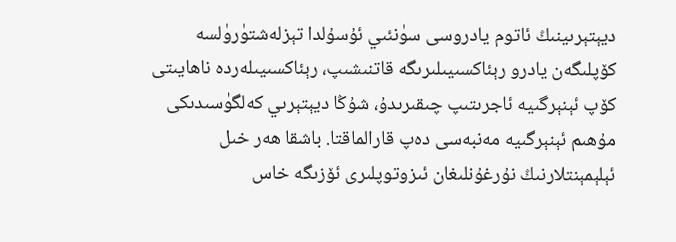ديېتېرىينىڭ ئاتوم يادروسى سۈنئىي ئۇسۇلدا تېزلەشتۈرۈلسە كۆپلىگەن يادرو رېئاكسىيىلىرىگە قاتنىشىپ، رېئاكسىيىلەردە ناھايىتى كۆپ ئېنېرگىيە ئاجرىتىپ چىقىرىدۇ، شۇڭا ديېتېرىي كەلگۈسىدىكى مۇھىم ئېنېرگىيە مەنبەسى دەپ قارالماقتا. باشقا ھەر خىل ئېلېمېنتلارنىڭ نۇرغۇنلىغان ئىزوتوپلىرى ئۆزىگە خاس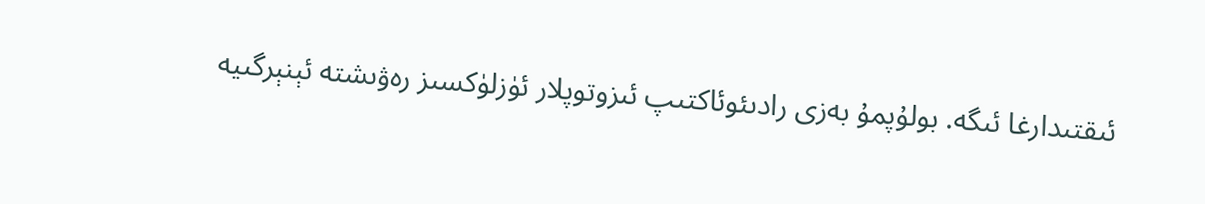ئىقتىدارغا ئىگە. بولۇپمۇ بەزى رادىئوئاكتىپ ئىزوتوپلار ئۈزلۈكسىز رەۋىشتە ئېنېرگىيە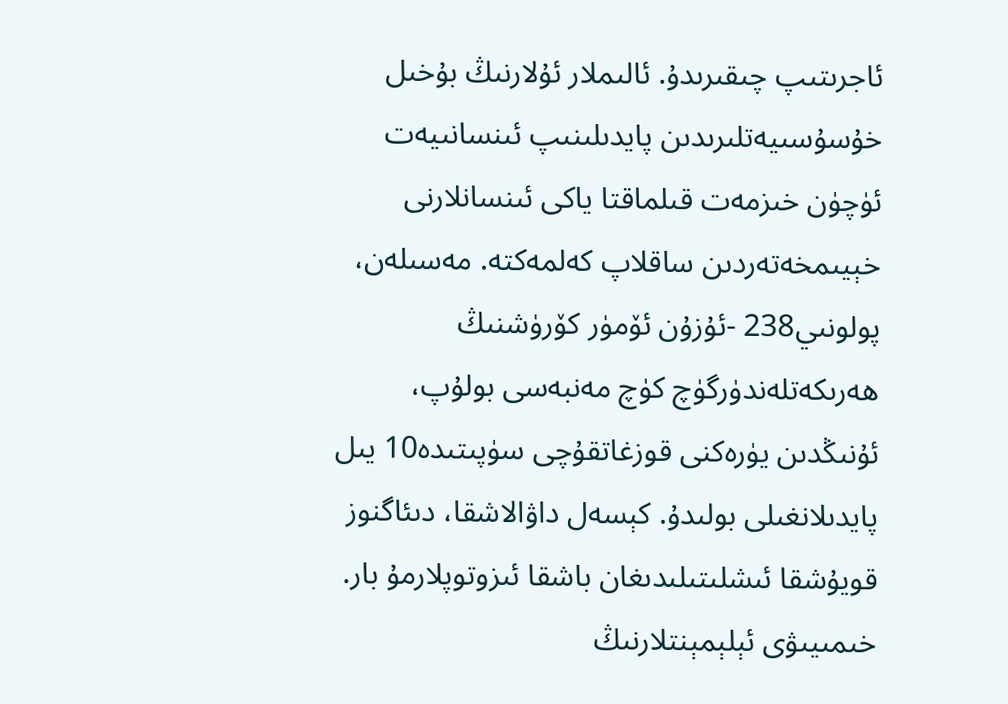ئاجرىتىپ چىقىرىدۇ. ئالىملار ئۇلارنىڭ بۇخىل خۇسۇسىيەتلىرىدىن پايدىلىنىپ ئىنسانىيەت ئۈچۈن خىزمەت قىلماقتا ياكى ئىنسانلارنى خېيىمخەتەردىن ساقلاپ كەلمەكتە. مەسىلەن، پولونىي238 -ئۇزۇن ئۆمۈر كۆرۈشنىڭ ھەرىكەتلەندۈرگۈچ كۈچ مەنبەسى بولۇپ، ئۇنىڭدىن يۈرەكنى قوزغاتقۇچى سۈپىتىدە10 يىل پايدىلانغىلى بولىدۇ. كېسەل داۋالاشقا، دىئاگنوز قويۇشقا ئىشلىتىلىدىغان باشقا ئىزوتوپلارمۇ بار. خىمىيىۋى ئېلېمېنتلارنىڭ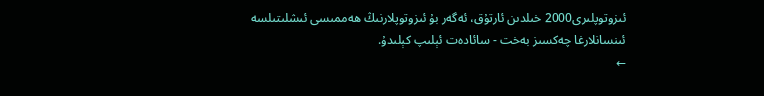ئىزوتوپلىرى2000 خىلدىن ئارتۇق، ئەگەر بۇ ئىزوتوپلارنىڭ ھەممىسى ئىشلىتىلسە ئىنسانلارغا چەكسىز بەخت - سائادەت ئېلىپ كېلىدۇ.
←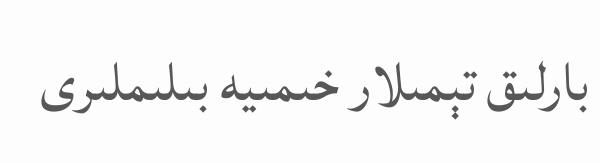بارلىق تېمىلار خىمىيە بىلىملىرى